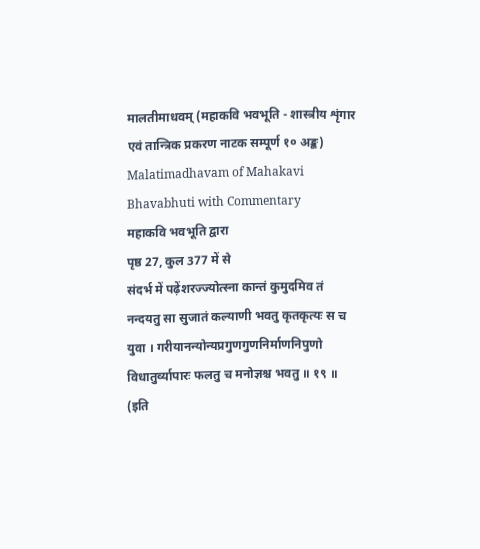मालतीमाधवम् (महाकवि भवभूति - शास्त्रीय शृंगार एवं तान्त्रिक प्रकरण नाटक सम्पूर्ण १० अङ्क)
Malatimadhavam of Mahakavi Bhavabhuti with Commentary
महाकवि भवभूति द्वारा
पृष्ठ 27, कुल 377 में से
संदर्भ में पढ़ेंशरज्ज्योत्स्ना कान्तं कुमुदमिव तं नन्दयतु सा सुजातं कल्याणी भवतु कृतकृत्यः स च युवा । गरीयानन्योन्यप्रगुणगुणनिर्माणनिपुणो विधातुर्व्यापारः फलतु च मनोज्ञश्च भवतु ॥ १९ ॥ (इति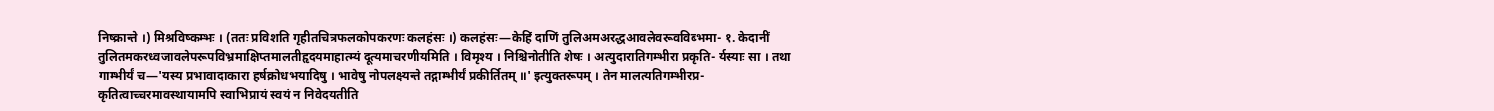निष्क्रान्ते ।) मिश्रविष्कम्भः । (ततः प्रविशति गृहीतचित्रफलकोपकरणः कलहंसः ।) कलहंसः—केहिं दाणिं तुलिअमअरद्धआवलेवरूवविब्भमा- १. केदानीं तुलितमकरध्वजावलेपरूपविभ्रमाक्षिप्तमालतीहृदयमाहात्म्यं दूत्यमाचरणीयमिति । विमृश्य । निश्चिनोतीति शेषः । अत्युदारातिगम्भीरा प्रकृति- र्यस्याः सा । तथा गाम्भीर्यं च—'यस्य प्रभावादाकारा हर्षक्रोधभयादिषु । भावेषु नोपलक्ष्यन्ते तद्गाम्भीर्यं प्रकीर्तितम् ॥' इत्युक्तरूपम् । तेन मालत्यतिगम्भीरप्र- कृतित्वाच्चरमावस्थायामपि स्वाभिप्रायं स्वयं न निवेदयतीति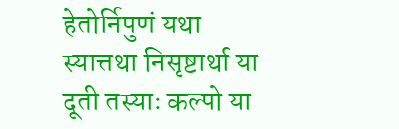हेतोर्निपुणं यथा स्यात्तथा निसृष्टार्था या दूती तस्याः कल्पो या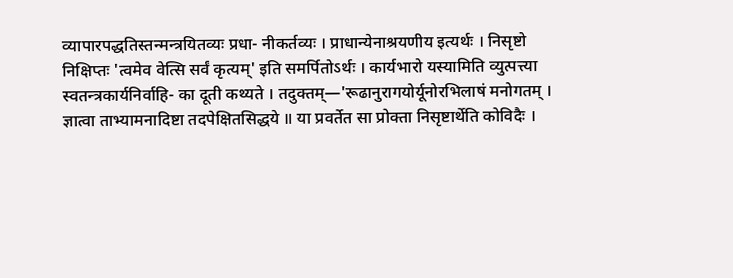व्यापारपद्धतिस्तन्मन्त्रयितव्यः प्रधा- नीकर्तव्यः । प्राधान्येनाश्रयणीय इत्यर्थः । निसृष्टो निक्षिप्तः 'त्वमेव वेत्सि सर्वं कृत्यम्' इति समर्पितोऽर्थः । कार्यभारो यस्यामिति व्युत्पत्त्या स्वतन्त्रकार्यनिर्वाहि- का दूती कथ्यते । तदुक्तम्—'रूढानुरागयोर्यूनोरभिलाषं मनोगतम् । ज्ञात्वा ताभ्यामनादिष्टा तदपेक्षितसिद्धये ॥ या प्रवर्तेत सा प्रोक्ता निसृष्टार्थेति कोविदैः ।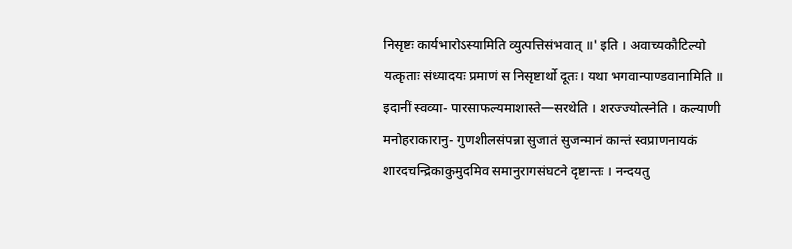निसृष्टः कार्यभारोऽस्यामिति व्युत्पत्तिसंभवात् ॥' इति । अवाच्यकौटिल्यो यत्कृताः संध्यादयः प्रमाणं स निसृष्टार्थो दूतः। यथा भगवान्पाण्डवानामिति ॥ इदानीं स्वव्या- पारसाफल्यमाशास्ते—सरथेति । शरज्ज्योत्स्नेति । कल्याणी मनोहराकारानु- गुणशीलसंपन्ना सुजातं सुजन्मानं कान्तं स्वप्राणनायकं शारदचन्द्रिकाकुमुदमिव समानुरागसंघटने दृष्टान्तः । नन्दयतु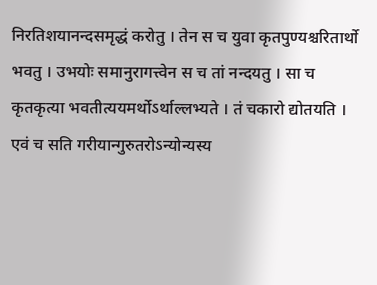निरतिशयानन्दसमृद्धं करोतु । तेन स च युवा कृतपुण्यश्चरितार्थो भवतु । उभयोः समानुरागत्त्वेन स च तां नन्दयतु । सा च कृतकृत्या भवतीत्ययमर्थोऽर्थाल्लभ्यते । तं चकारो द्योतयति । एवं च सति गरीयान्गुरुतरोऽन्योन्यस्य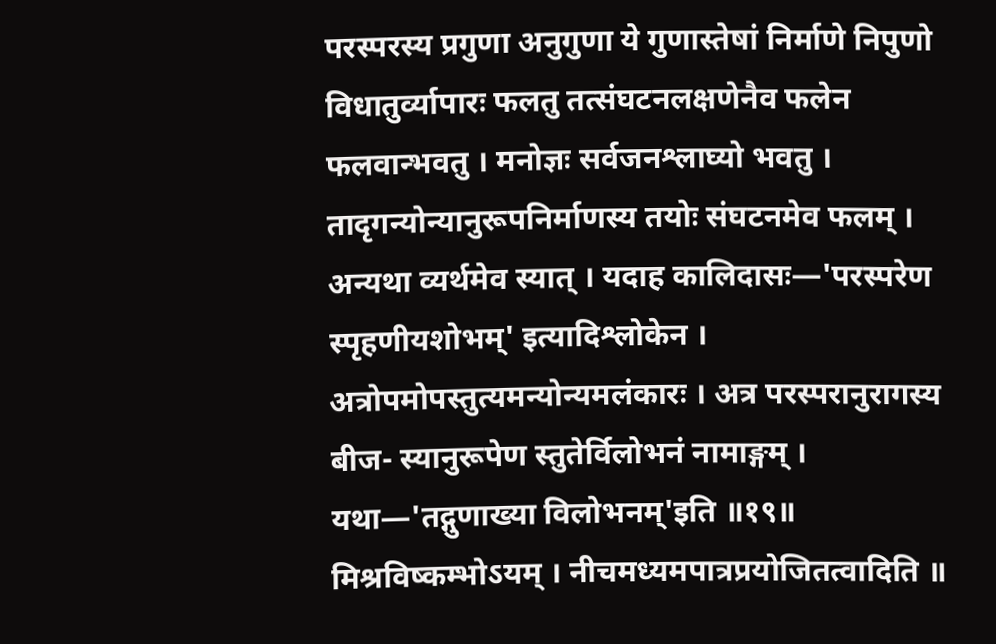परस्परस्य प्रगुणा अनुगुणा ये गुणास्तेषां निर्माणे निपुणो विधातुर्व्यापारः फलतु तत्संघटनलक्षणेनैव फलेन फलवान्भवतु । मनोज्ञः सर्वजनश्लाघ्यो भवतु । तादृगन्योन्यानुरूपनिर्माणस्य तयोः संघटनमेव फलम् । अन्यथा व्यर्थमेव स्यात् । यदाह कालिदासः—'परस्परेण स्पृहणीयशोभम्' इत्यादिश्लोकेन । अत्रोपमोपस्तुत्यमन्योन्यमलंकारः । अत्र परस्परानुरागस्य बीज- स्यानुरूपेण स्तुतेर्विलोभनं नामाङ्गम् । यथा—'तद्गुणाख्या विलोभनम्'इति ॥१९॥ मिश्रविष्कम्भोऽयम् । नीचमध्यमपात्रप्रयोजितत्वादिति ॥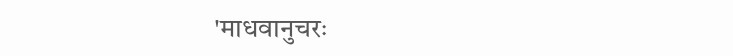'माधवानुचरः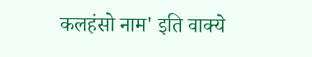कलहंसो नाम' इति वाक्ये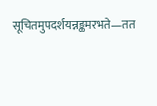सूचितमुपदर्शयन्नङ्कमरभते—तत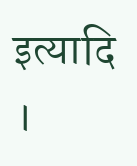इत्यादि ।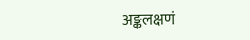अङ्कलक्षणं